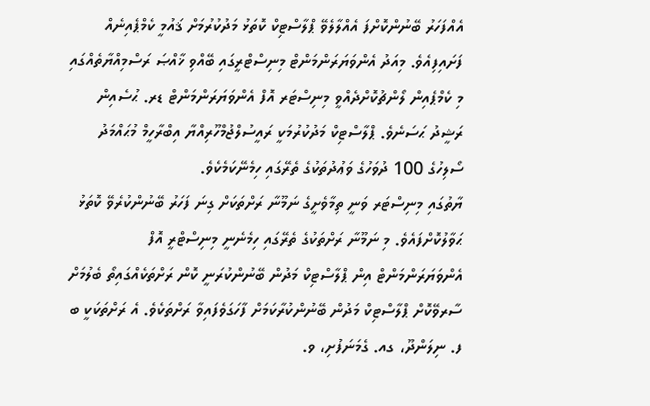އެއްފަހަރު ބޭނުންކޮށްފަ އެއްލާލެވޭ ޕްލާސްޓިކް ކޮތަޅު މަދުކުރުމަށް ޤައުމީ ކެމްޕެއިނެއް ފަށައިފިއެވެ. މިއަދު އެންވަޔަރަންމަންޓް މިނިސްޓްރީގައި ބޭއްވި ޚާއްޞަ ރަސްމިއްޔާތެއްގައި މި ކެމްޕެއިން ލޯންޗުކޮށްދެއްވީ މިނިސްޓަރ އޮފް އެންވަޔަރަންމަންޓް ޑރ. ޙުސެއިން ރަޝީދު ޙަސަނެވެ. ޕްލާސްޓިކް މަދުކުރުމަކީ ރައީސުލްޖުމްހޫރިއްޔާ އިބްރާހީމް މުޙައްމަދު ސޯލިހުގެ 100 ދުވަހުގެ ވަޢުދުތަކުގެ ތެރޭގައި ހިމެނޭކަމެކެވެ.
ޔާތުގައި މިނިސްޓަރ ވަނީ ތިމާވެށީގެ ނަމޫނާ ރަށްތަކަށް ގިނަ ފަހަރު ބޭނުންކުރެވޭ ކޮތަޅު ޙަވާލުކޮށްފައެވެ. މި ނަމޫނާ ރަށްތަކުގެ ތެރޭގައި ހިމެނެނީ މިނިސްޓްރީ އޮފް އެންވަޔަރަންމަންޓް އިން ޕްލާސްޓިކް މަދުން ބޭނުންކުރަނީ ކޮން ރަށްތަކެއްގައިތޯ ބެލުމަށް ސާރވޭކޮށް ޕްލާސްޓިކް މަދުން ބޭނުންކުރާކަމަށް ފާހަގަވެފައިވާ ރަށްތަކެވެ. އެ ރަށްތަކަކީ ބ ފ. ނިލަންދޫ، ގއ. ގެމަނަފުށި، ވ.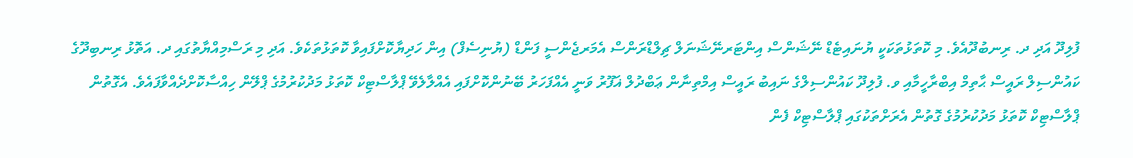ފުލިދޫ އަދި ދ. ރިނބުދޫއެވެ. މި ކޮތަޅުތަކަކީ ޔުނައިޓެޑް ނޭޝަންސް އިންޓަރނޭޝަނަލް ޗިލްޑްރަންސް އެމަރޖެންސީ ފަންޑް (ޔުނިސެފް) އިން ހަދިޔާކޮށްފައިވާ ކޮތަޅުތަކެވެ. އަދި މި ރަސްމިއްޔާތުގައި ދ. އަތޮޅު ރިނބިދޫގެ ކައުންސިލް ރައީސް ޙާތިމް އިބްރާހީމާއި ވ. ފުލިދޫ ކައުންސިލްގެ ނައިބު ރައީސް އިމްތިނާން ޢަބްދުލް ޣަފޫރު ވަނީ އެއްފަހަރު ބޭނުންކޮށްފައި އެއްލާލެވޭ ޕްލާސްޓިކް ކޮތަޅު މަދުކުރުމުގެ ޕްލޭން ހިއްސާކޮށްދެއްވާފައެވެ. އެގޮތުން ޕްލާސްޓިކް ކޮތަޅު މަދުކުރުމުގެ ގޮތުން އެރަށްތަކުގައި ޕްލާސްޓިކް ފެން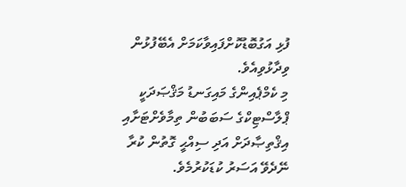ފުޅި އަގުބޮޑުކޮށްފައިވާކަމަށް އެބޭފުޅުން ވިދާޅުވިއެވެ.
މި ކެމްޕެއިންގެ މައިގަނޑު މަޤްޞަދަކީ ޕްލާސްޓިކްގެ ސަބަބުން ތިމާވެށްޓަށާއި އިޤްތިޞާދަށް އަދި ސިއްޙީ ގޮތުން ކުރާ ނޭދެވޭ އަސަރު ކުޑަކުރުމެވެ.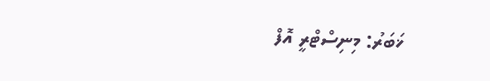ޚަބަރު: މިނިސްޓްރީ އޮފް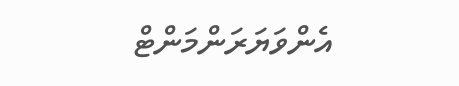އެންވަޔަރަންމަންޓް